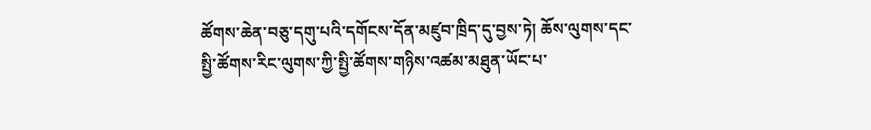ཚོགས་ཆེན་བཅུ་དགུ་པའི་དགོངས་དོན་མཛུབ་ཁྲིད་དུ་བྱས་ཏེ། ཆོས་ལུགས་དང་སྤྱི་ཚོགས་རིང་ལུགས་ཀྱི་སྤྱི་ཚོགས་གཉིས་འཚམ་མཐུན་ཡོང་པ་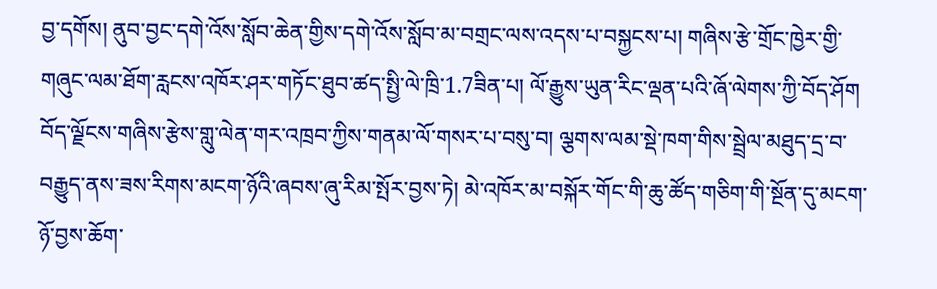བྱ་དགོས། ནུབ་བྱང་དགེ་འོས་སློབ་ཆེན་གྱིས་དགེ་འོས་སློབ་མ་བགྲང་ལས་འདས་པ་བསྐྱངས་པ། གཞིས་རྩེ་གྲོང་ཁྱེར་གྱི་གཞུང་ལམ་ཐོག་རླངས་འཁོར་ཤར་གཏོང་ཐུབ་ཚད་སྤྱི་ལེ་ཁྲི་1.7ཟིན་པ། ལོ་རྒྱུས་ཡུན་རིང་ལྡན་པའི་ཞོ་ལེགས་ཀྱི་བོད་ཤོག བོད་ལྗོངས་གཞིས་རྩེས་གླུ་ལེན་གར་འཁྲབ་ཀྱིས་གནམ་ལོ་གསར་པ་བསུ་བ། ལྕགས་ལམ་སྡེ་ཁག་གིས་སྦྲེལ་མཐུད་དྲ་བ་བརྒྱུད་ནས་ཟས་རིགས་མངག་ཉོའི་ཞབས་ཞུ་རིམ་སྤོར་བྱས་ཏེ། མེ་འཁོར་མ་བསྐོར་གོང་གི་ཆུ་ཚོད་གཅིག་གི་སྔོན་དུ་མངག་ཉོ་བྱས་ཆོག་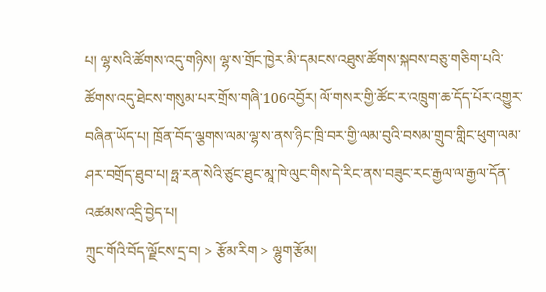པ། ལྷ་སའི་ཚོགས་འདུ་གཉིས། ལྷ་ས་གྲོང་ཁྱེར་མི་དམངས་འཐུས་ཚོགས་སྐབས་བཅུ་གཅིག་པའི་ཚོགས་འདུ་ཐེངས་གསུམ་པར་གྲོས་གཞི་106འབྱོར། ལོ་གསར་གྱི་ཚོང་ར་འཁྲུག་ཆ་དོད་པོར་འགྱུར་བཞིན་ཡོད་པ། ཁྲོན་བོད་ལྕགས་ལམ་ལྷ་ས་ནས་ཉིང་ཁྲི་བར་གྱི་ལམ་བུའི་བསམ་གྲུབ་གླིང་ཕུག་ལམ་ཤར་བགྲོད་ཐུབ་པ། ཧྥ་རན་སེའི་ཙུང་ཐུང་མཱ་ཁེ་ལུང་གིས་དེ་རིང་ནས་བཟུང་རང་རྒྱལ་ལ་རྒྱལ་དོན་འཚམས་འདྲི་བྱེད་པ།
ཀྲུང་གོའི་བོད་ལྗོངས་དྲ་བ། > རྩོམ་རིག > ལྷུག་རྩོམ།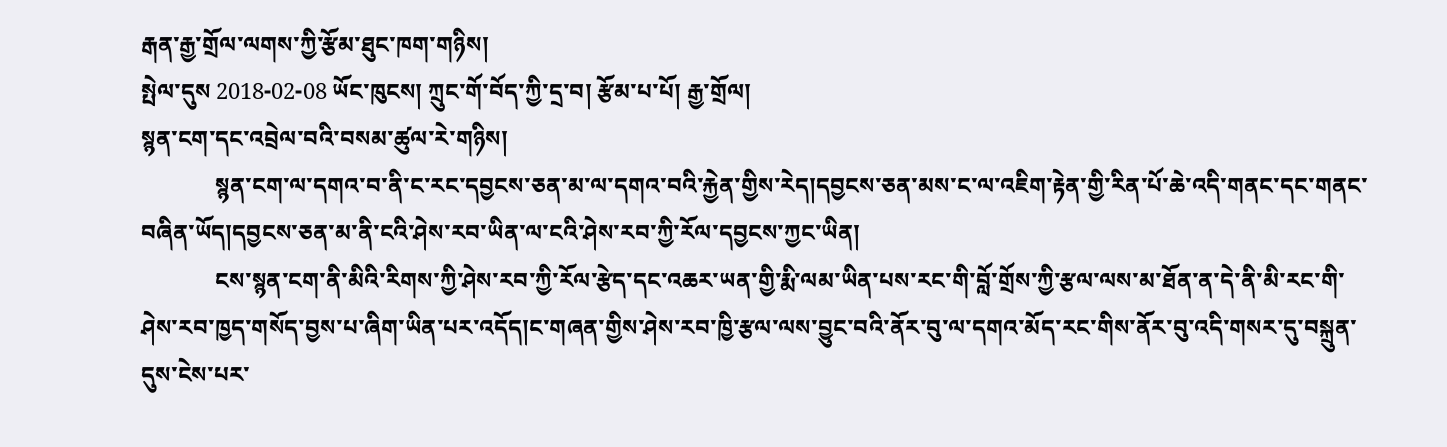རྒན་རྒྱ་གྲོལ་ལགས་ཀྱི་རྩོམ་ཐུང་ཁག་གཉིས།
སྤེལ་དུས 2018-02-08 ཡོང་ཁུངས། ཀྲུང་གོ་བོད་ཀྱི་དྲ་བ། རྩོམ་པ་པོ། རྒྱ་གྲོལ།
སྙན་ངག་དང་འབྲེལ་བའི་བསམ་ཚུལ་རེ་གཉིས།
             སྙན་ངག་ལ་དགའ་བ་ནི་ང་རང་དབྱངས་ཅན་མ་ལ་དགའ་བའི་རྐྱེན་གྱིས་རེད།དབྱངས་ཅན་མས་ང་ལ་འཇིག་རྟེན་གྱི་རིན་པོ་ཆེ་འདི་གནང་དང་གནང་བཞིན་ཡོད།དབྱངས་ཅན་མ་ནི་ངའི་ཤེས་རབ་ཡིན་ལ་ངའི་ཤེས་རབ་ཀྱི་རོལ་དབྱངས་ཀྱང་ཡིན།
             ངས་སྙན་ངག་ནི་མིའི་རིགས་ཀྱི་ཤེས་རབ་ཀྱི་རོལ་རྩེད་དང་འཆར་ཡན་གྱི་རྨི་ལམ་ཡིན་པས་རང་གི་བློ་གྲོས་ཀྱི་རྩལ་ལས་མ་ཐོན་ན་དེ་ནི་མི་རང་གི་ཤེས་རབ་ཁྱད་གསོད་བྱས་པ་ཞིག་ཡིན་པར་འདོད།ང་གཞན་གྱིས་ཤེས་རབ་ཁྱི་རྩལ་ལས་བྱུང་བའི་ནོར་བུ་ལ་དགའ་མོད་རང་གིས་ནོར་བུ་འདི་གསར་དུ་བསྐྲུན་དུས་ངེས་པར་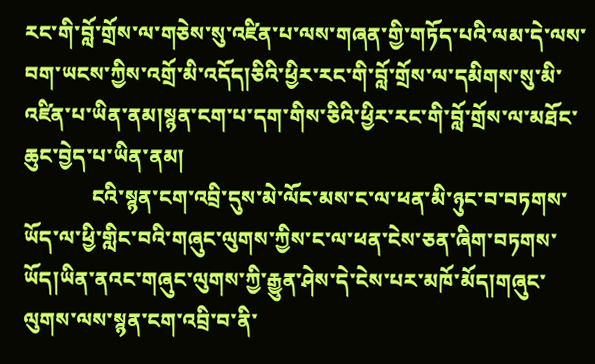རང་གི་བློ་གྲོས་ལ་གཅེས་སུ་འཛིན་པ་ལས་གཞན་གྱི་གཏོད་པའི་ལམ་དེ་ལས་བག་ཡངས་ཀྱིས་འགྲོ་མི་འདོད།ཅིའི་ཕྱིར་རང་གི་བློ་གྲོས་ལ་དམིགས་སུ་མི་འཛིན་པ་ཡིན་ནམ།སྙན་ངག་པ་དག་གིས་ཅིའི་ཕྱིར་རང་གི་བློ་གྲོས་ལ་མཐོང་ཆུང་བྱེད་པ་ཡིན་ནམ།
             ངའི་སྙན་ངག་འབྲི་དུས་མེ་ལོང་མས་ང་ལ་ཕན་མི་ཉུང་བ་བཏགས་ཡོད་ལ་ཕྱི་གླིང་བའི་གཞུང་ལུགས་ཀྱིས་ང་ལ་ཕན་ངེས་ཅན་ཞིག་བཏགས་ཡོད།ཡིན་ནའང་གཞུང་ལུགས་ཀྱི་རྒྱུན་ཤེས་དེ་ངེས་པར་མཁོ་མོད།གཞུང་ལུགས་ལས་སྙན་ངག་འབྲི་བ་ནི་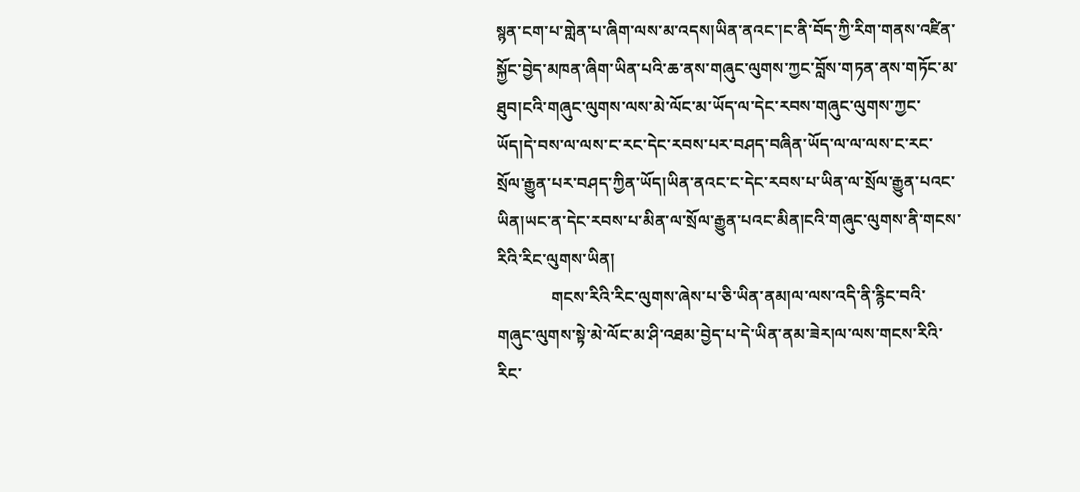སྙན་ངག་པ་གླེན་པ་ཞིག་ལས་མ་འདས།ཡིན་ནའང་།ང་ནི་བོད་ཀྱི་རིག་གནས་འཛིན་སྐྱོང་བྱེད་མཁན་ཞིག་ཡིན་པའི་ཆ་ནས་གཞུང་ལུགས་ཀྱང་བློས་གཏན་ནས་གཏོང་མ་ཐུབ།ངའི་གཞུང་ལུགས་ལས་མེ་ལོང་མ་ཡོད་ལ་དེང་རབས་གཞུང་ལུགས་ཀྱང་ཡོད།དེ་བས་ལ་ལས་ང་རང་དེང་རབས་པར་བཤད་བཞིན་ཡོད་ལ་ལ་ལས་ང་རང་སྲོལ་རྒྱུན་པར་བཤད་ཀྱིན་ཡོད།ཡིན་ནའང་ང་དེང་རབས་པ་ཡིན་ལ་སྲོལ་རྒྱུན་པའང་ཡིན།ཡང་ན་དེང་རབས་པ་མིན་ལ་སྲོལ་རྒྱུན་པའང་མིན།ངའི་གཞུང་ལུགས་ནི་གངས་རིའི་རིང་ལུགས་ཡིན།
             གངས་རིའི་རིང་ལུགས་ཞེས་པ་ཅི་ཡིན་ནམ།ལ་ལས་འདི་ནི་རྙིང་བའི་གཞུང་ལུགས་སྟེ་མེ་ལོང་མ་ཤི་འཐམ་བྱེད་པ་དེ་ཡིན་ནམ་ཟེར།ལ་ལས་གངས་རིའི་རིང་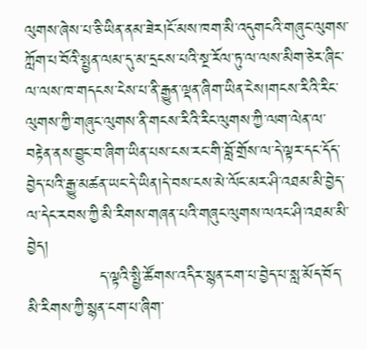ལུགས་ཞེས་པ་ཅི་ཡིན་ནམ་ཟེར།ངོ་མས་ཁག་མི་འདུགངའི་གཞུང་ལུགས་ཀློག་པ་བོའི་སྤྱན་ལམ་དུ་མ་དྲངས་པའི་སྔ་རོལ་ཏུ་ལ་ལས་མིག་ཅེར་ཞིང་ལ་ལས་ཁ་གདངས་ངེས་པ་ནི་རྒྱུན་ལྡན་ཞིག་ཡིན་ངེས།གངས་རིའི་རིང་ལུགས་ཀྱི་གཞུང་ལུགས་ནི་གངས་རིའི་རིང་ལུགས་ཀྱི་ལག་ལེན་ལ་བརྟེན་ནས་བྱུང་བ་ཞིག་ཡིན་པས་ངས་རང་གི་བློ་གྲོས་ལ་དེ་ལྟར་དང་དོད་བྱེད་པའི་རྒྱུ་མཚན་ཡང་དེ་ཡིན།དེ་བས་ངས་མེ་ལོང་མར་ཤི་འཐམ་མི་བྱེད་ལ་དེང་རབས་ཀྱི་མི་རིགས་གཞན་པའི་གཞུང་ལུགས་ལའང་ཤི་འཐམ་མི་བྱེད།
             ད་ལྟའི་སྤྱི་ཚོགས་འདིར་སྙན་ངག་པ་བྱེད་པ་སླ་མོད་བོད་མི་རིགས་ཀྱི་སྙན་ངག་པ་ཞིག་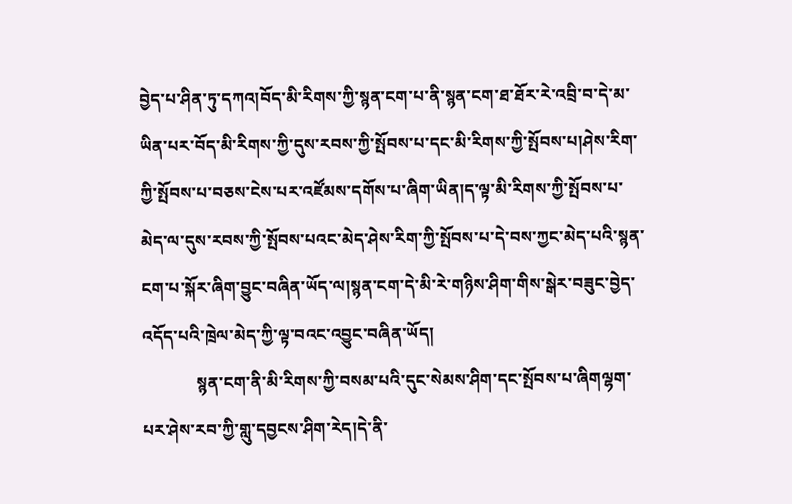བྱེད་པ་ཤིན་ཏུ་དཀའ།བོད་མི་རིགས་ཀྱི་སྙན་ངག་པ་ནི་སྙན་ངག་ཐ་ཐོར་རེ་འབྲི་བ་དེ་མ་ཡིན་པར་བོད་མི་རིགས་ཀྱི་དུས་རབས་ཀྱི་སྤོབས་པ་དང་མི་རིགས་ཀྱི་སྤོབས་པ།ཤེས་རིག་ཀྱི་སྤོབས་པ་བཅས་ངེས་པར་འཛོམས་དགོས་པ་ཞིག་ཡིན།ད་ལྟ་མི་རིགས་ཀྱི་སྤོབས་པ་མེད་ལ་དུས་རབས་ཀྱི་སྤོབས་པའང་མེད་ཤེས་རིག་ཀྱི་སྤོབས་པ་དེ་བས་ཀྱང་མེད་པའི་སྙན་ངག་པ་སྐོར་ཞིག་བྱུང་བཞིན་ཡོད་ལ།སྙན་ངག་དེ་མི་རེ་གཉིས་ཤིག་གིས་སྒེར་བཟུང་བྱེད་འདོད་པའི་ཁྲེལ་མེད་ཀྱི་ལྟ་བའང་འབྱུང་བཞིན་ཡོད།
             སྙན་ངག་ནི་མི་རིགས་ཀྱི་བསམ་པའི་དུང་སེམས་ཤིག་དང་སྤོབས་པ་ཞིགལྷག་པར་ཤེས་རབ་ཀྱི་གླུ་དབྱངས་ཤིག་རེད།དེ་ནི་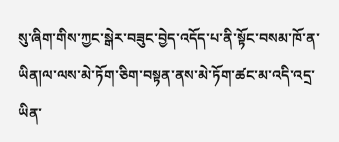སུ་ཞིག་གིས་ཀྱང་སྒེར་བཟུང་བྱེད་འདོད་པ་ནི་སྟོང་བསམ་ཁོ་ན་ཡིན།ལ་ལས་མེ་ཏོག་ཅིག་བསྟན་ནས་མེ་ཏོག་ཚང་མ་འདི་འདྲ་ཡིན་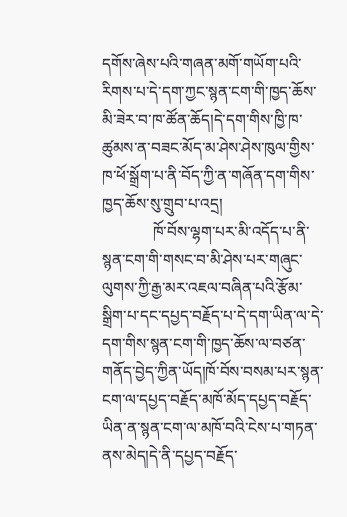དགོས་ཞེས་པའི་གཞན་མགོ་གཡོག་པའི་རིགས་པ་དེ་དག་ཀྱང་སྙན་ངག་གི་ཁྱད་ཆོས་མི་ཟེར་བ་ཁ་ཚོན་ཆོད།དེ་དག་གིས་ཁྱི་ཁ་ཚུམས་ན་བཟང་མོད་མ་ཤེས་ཤེས་ཁུལ་གྱིས་ཁ་ཕོ་སྒྲོག་པ་ནི་བོད་ཀྱི་ན་གཞོན་དག་གིས་ཁྱད་ཆོས་སུ་གྲུབ་པ་འདྲ།
             ཁོ་བོས་ལྷག་པར་མི་འདོད་པ་ནི་སྙན་ངག་གི་གསང་བ་མི་ཤེས་པར་གཞུང་ལུགས་ཀྱི་རྒྱ་མར་འཇལ་བཞིན་པའི་རྩོམ་སྒྲིག་པ་དང་དཔྱད་བརྗོད་པ་དེ་དག་ཡིན་ལ་དེ་དག་གིས་སྙན་ངག་གི་ཁྱད་ཆོས་ལ་བཙན་གནོད་བྱེད་ཀྱིན་ཡོད།ཁོ་བོས་བསམ་པར་སྙན་ངག་ལ་དཔྱད་བརྗོད་མཁོ་མོད་དཔྱད་བརྗོད་ཡིན་ན་སྙན་ངག་ལ་མཁོ་བའི་ངེས་པ་གཏན་ནས་མེད།དེ་ནི་དཔྱད་བརྗོད་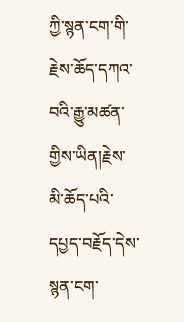ཀྱི་སྙན་ངག་གི་རྗེས་ཆོད་དཀའ་བའི་རྒྱུ་མཚན་གྱིས་ཡིན།རྗེས་མི་ཆོད་པའི་དཔྱད་བརྗོད་དེས་སྙན་ངག་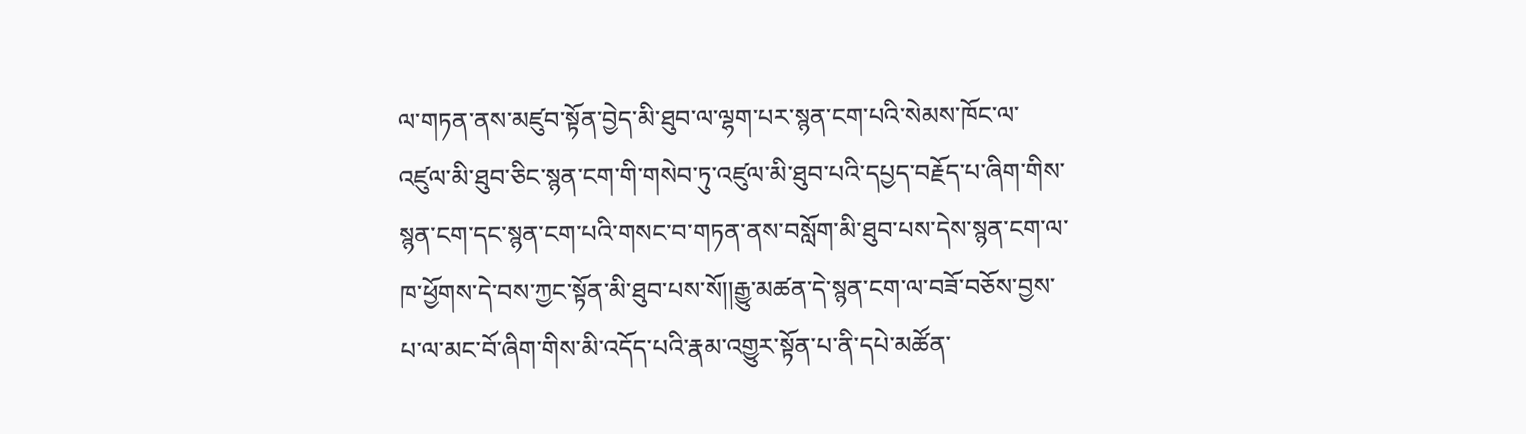ལ་གཏན་ནས་མཛུབ་སྟོན་བྱེད་མི་ཐུབ་ལ་ལྷག་པར་སྙན་ངག་པའི་སེམས་ཁོང་ལ་འཛུལ་མི་ཐུབ་ཅིང་སྙན་ངག་གི་གསེབ་ཏུ་འཛུལ་མི་ཐུབ་པའི་དཔྱད་བརྗོད་པ་ཞིག་གིས་སྙན་ངག་དང་སྙན་ངག་པའི་གསང་བ་གཏན་ནས་བསློག་མི་ཐུབ་པས་དེས་སྙན་ངག་ལ་ཁ་ཕྱོགས་དེ་བས་ཀྱང་སྟོན་མི་ཐུབ་པས་སོ།།རྒྱུ་མཚན་དེ་སྙན་ངག་ལ་བཟོ་བཅོས་བྱས་པ་ལ་མང་བོ་ཞིག་གིས་མི་འདོད་པའི་རྣམ་འགྱུར་སྟོན་པ་ནི་དཔེ་མཚོན་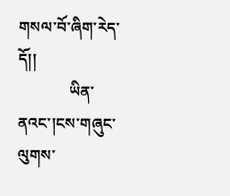གསལ་བོ་ཞིག་རེད་དོ།།
             ཡིན་ནའང་།ངས་གཞུང་ལུགས་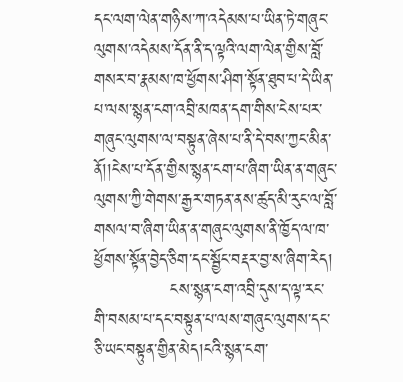དང་ལག་ལེན་གཉིས་ཀ་འདེམས་པ་ཡིན་ཏེ་གཞུང་ལུགས་འདེམས་དོན་ནི་ད་ལྟའི་ལག་ལེན་གྱིས་བློ་གསར་བ་རྣམས་ཁ་ཕྱོགས་ཤིག་སྟོན་ཐུབ་པ་དེ་ཡིན་པ་ལས་སྙན་ངག་འབྲི་མཁན་དག་གིས་ངེས་པར་གཞུང་ལུགས་ལ་བསྟུན་ཞེས་པ་ནི་དེ་བས་ཀྱང་མིན་ནོ།།ངེས་པ་དོན་གྱིས་སྙན་ངག་པ་ཞིག་ཡིན་ན་གཞུང་ལུགས་ཀྱི་གེགས་རྒྱར་གཏན་ནས་ཚུད་མི་རུང་ལ་བློ་གསལ་བ་ཞིག་ཡིན་ན་གཞུང་ལུགས་ནི་ཁྱོད་ལ་ཁ་ཕྱོགས་སྟོན་བྱེད་ཅིག་དང་སྦྱོང་བརྡར་བྱ་ས་ཞིག་རེད།
             ངས་སྙན་ངག་འབྲི་དུས་ད་ལྟ་རང་གི་བསམ་པ་དང་བསྟུན་པ་ལས་གཞུང་ལུགས་དང་ཅི་ཡང་བསྟུན་གྱིན་མེད།ངའི་སྙན་ངག་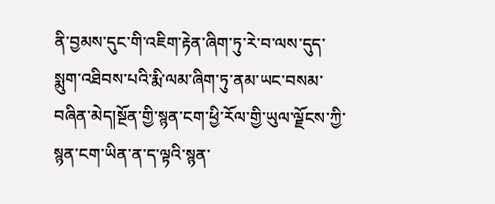ནི་བྱམས་དུང་གི་འཇིག་རྟེན་ཞིག་ཏུ་རེ་བ་ལས་དུད་སྨུག་འཐིབས་པའི་རྨི་ལམ་ཞིག་ཏུ་ནམ་ཡང་བསམ་བཞིན་མེད།སྔོན་གྱི་སྙན་ངག་ཕྱི་རོལ་གྱི་ཡུལ་ལྗོངས་ཀྱི་སྙན་ངག་ཡིན་ན་ད་ལྟའི་སྙན་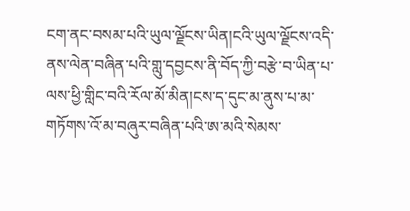ངག་ནང་བསམ་པའི་ཡུལ་ལྗོངས་ཡིན།ངའི་ཡུལ་ལྗོངས་འདི་ནས་ལེན་བཞིན་པའི་གླུ་དབྱངས་ནི་བོད་ཀྱི་བརྩེ་བ་ཡིན་པ་ལས་ཕྱི་གླིང་བའི་རོལ་མོ་མིན།ངས་ད་དུང་མ་ནུས་པ་མ་གཏོགས་འོ་མ་བཞུར་བཞིན་པའི་ཨ་མའི་སེམས་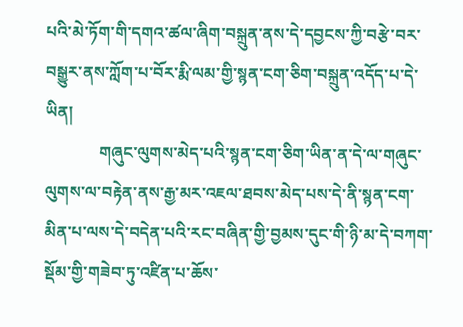པའི་མེ་ཏོག་གི་དགའ་ཚལ་ཞིག་བསྐྲུན་ནས་དེ་དབྱངས་ཀྱི་བརྩེ་བར་བསྒྱུར་ནས་ཀློག་པ་བོར་རྨི་ལམ་གྱི་སྙན་ངག་ཅིག་བསྐྲུན་འདོད་པ་དེ་ཡིན།
             གཞུང་ལུགས་མེད་པའི་སྙན་ངག་ཅིག་ཡིན་ན་དེ་ལ་གཞུང་ལུགས་ལ་བརྟེན་ནས་རྒྱ་མར་འཇལ་ཐབས་མེད་པས་དེ་ནི་སྙན་ངག་མིན་པ་ལས་དེ་བདེན་པའི་རང་བཞིན་གྱི་བྱམས་དུང་གི་ཉི་མ་དེ་བཀག་སྡོམ་གྱི་གཟེབ་ཏུ་འཛིན་པ་ཆོས་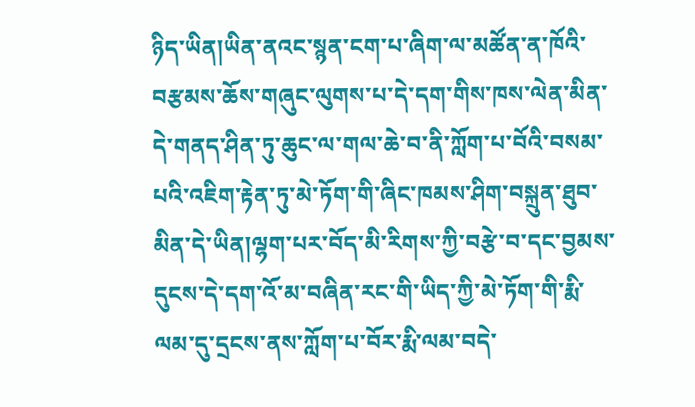ཉིད་ཡིན།ཡིན་ནའང་སྙན་ངག་པ་ཞིག་ལ་མཚོན་ན་ཁོའི་བརྩམས་ཆོས་གཞུང་ལུགས་པ་དེ་དག་གིས་ཁས་ལེན་མིན་དེ་གནད་ཤིན་ཏུ་ཆུང་ལ་གལ་ཆེ་བ་ནི་ཀློག་པ་བོའི་བསམ་པའི་འཇིག་རྟེན་ཏུ་མེ་ཏོག་གི་ཞིང་ཁམས་ཤིག་བསྐྲུན་ཐུབ་མིན་དེ་ཡིན།ལྷག་པར་བོད་མི་རིགས་ཀྱི་བརྩེ་བ་དང་བྱམས་དུངས་དེ་དག་འོ་མ་བཞིན་རང་གི་ཡིད་ཀྱི་མེ་ཏོག་གི་རྨི་ལམ་དུ་དྲངས་ནས་ཀློག་པ་བོར་རྨི་ལམ་བདེ་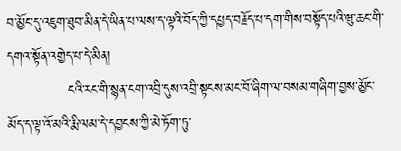བ་མྱོང་དུ་འཇུག་ཐུབ་མིན་དེ་ཡིན་པ་ལས་ད་ལྟའི་བོད་ཀྱི་དཔྱད་བརྗོད་པ་དག་གིས་བསྟོད་པའི་ཝུ་ཆང་གི་དགའ་སྟོན་འགྱེད་པ་དེ་མིན།
             ངའི་རང་གི་སྙན་ངག་འབྲི་དུས་འབྲི་སྟངས་མང་བོ་ཞིག་ལ་བསམ་གཞིག་བྱས་མྱོང་མོད་ད་ལྟ་འོ་མའི་རྨི་ལམ་དེ་དབྱངས་ཀྱི་མེ་ཏོག་ཏུ་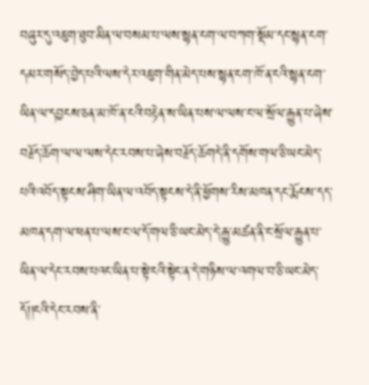བཞུར་དུ་འཇུག་ཐུབ་མིན་ལ་བསམ་པ་ལས་སྙན་ངག་ལ་བཀག་སྡོམ་དང་སྙན་ངག་དམར་གསོད་བྱེད་པའི་ལས་དེར་འཇུག་གིན་མེད་པས་སྙན་ངག་ཁོ་ན་ངའི་སྙན་ངག་ཡིན་ལ་དབྱངས་ཅན་མ་ཁོ་ན་ངའི་བརྟེན་ས་ཡིན་པས་ལ་ལས་ང་ལ་སྲོལ་རྒྱུན་པ་ཞེས་བརྗོད་ཆོག་ལ་ལ་ལས་དེང་རབས་པ་ཞེས་བརྗོད་ཆོགདེ་ནི་དགོས་གལ་ཅི་ཡང་མེད་པའི་འབོད་སྟངས་ཤིག་ཡིན་ལ་འབོད་སྟངས་དེ་ནི་ཕྱོགས་རིས་མཁན་དང་རྨོངས་དད་མཁན་དག་ལ་ཕན་པ་ལས་ང་ལ་དོ་གལ་ཅི་ཡང་མེད་དེ་རྒྱུ་མཚན་ནི་ང་སྲོལ་རྒྱུན་པ་ཡིན་ལ་དེང་རབས་པའང་ཡིན་པ་སྟེ་ངའི་སྟེང་ན་དེ་གཉིས་ལ་འགལ་བ་ཅི་ཡང་མེད་དོ།།ངའི་དེང་རབས་ནི་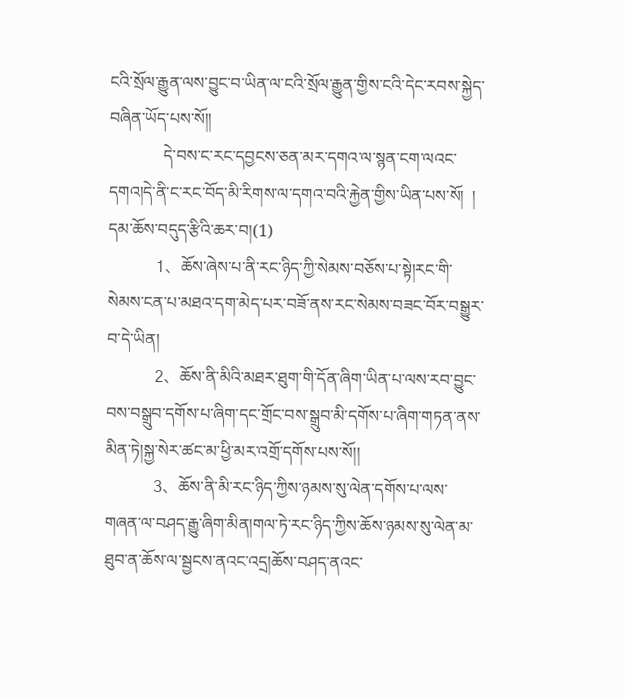ངའི་སྲོལ་རྒྱུན་ལས་བྱུང་བ་ཡིན་ལ་ངའི་སྲོལ་རྒྱུན་གྱིས་ངའི་དེང་རབས་སྐྱེད་བཞིན་ཡོད་པས་སོ།།
             དེ་བས་ང་རང་དབྱངས་ཅན་མར་དགའ་ལ་སྙན་ངག་ལའང་དགའ།དེ་ནི་ང་རང་བོད་མི་རིགས་ལ་དགའ་བའི་རྐྱེན་གྱིས་ཡིན་པས་སོ།  །
དམ་ཆོས་བདུད་རྩིའི་ཆར་བ།(1)
            1、ཆོས་ཞེས་པ་ནི་རང་ཉིད་ཀྱི་སེམས་བཅོས་པ་སྟེ།རང་གི་སེམས་ངན་པ་མཐའ་དག་མེད་པར་བཟོ་ནས་རང་སེམས་བཟང་བོར་བསྒྱུར་བ་དེ་ཡིན།
            2、ཆོས་ནི་མིའི་མཐར་ཐུག་གི་དོན་ཞིག་ཡིན་པ་ལས་རབ་བྱུང་བས་བསྒྲུབ་དགོས་པ་ཞིག་དང་གྲོང་བས་སྒྲུབ་མི་དགོས་པ་ཞིག་གཏན་ནས་མིན་ཏེ།སྐྱ་སེར་ཚང་མ་ཕྱི་མར་འགྲོ་དགོས་པས་སོ།།
            3、ཆོས་ནི་མི་རང་ཉིད་ཀྱིས་ཉམས་སུ་ལེན་དགོས་པ་ལས་གཞན་ལ་བཤད་རྒྱུ་ཞིག་མིན།གལ་ཏེ་རང་ཉིད་ཀྱིས་ཆོས་ཉམས་སུ་ལེན་མ་ཐུབ་ན་ཆོས་ལ་སྦྱངས་ནའང་འདྲ།ཆོས་བཤད་ནའང་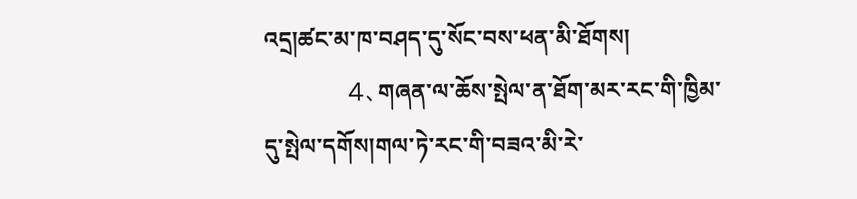འདྲ།ཚང་མ་ཁ་བཤད་དུ་སོང་བས་ཕན་མི་ཐོགས།
            4、གཞན་ལ་ཆོས་སྤེལ་ན་ཐོག་མར་རང་གི་ཁྱིམ་དུ་སྤེལ་དགོས།གལ་ཏེ་རང་གི་བཟའ་མི་རེ་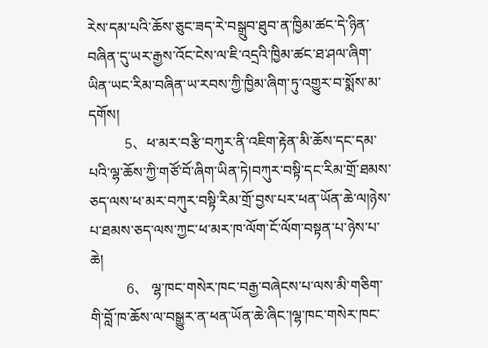རེས་དམ་པའི་ཆོས་ཅུང་ཟད་རེ་བསྒྲུབ་ཐུབ་ན་ཁྱིམ་ཚང་དེ་ཉིན་བཞིན་དུ་ཡར་རྒྱས་འོང་ངེས་ལ་ཇི་འདྲའི་ཁྱིམ་ཚང་ཐ་ཤལ་ཞིག་ཡིན་ཡང་རིམ་བཞིན་ཡ་རབས་ཀྱི་ཁྱིམ་ཞིག་ཏུ་འགྱུར་བ་སྨོས་མ་དགོས།
            5、ཕ་མར་བརྩི་བཀུར་ནི་འཇིག་རྟེན་མི་ཆོས་དང་དམ་པའི་ལྷ་ཆོས་ཀྱི་གཙོ་བོ་ཞིག་ཡིན་ཏེ།བཀུར་བསྟི་དང་རིམ་གྲོ་ཐམས་ཅད་ལས་ཕ་མར་བཀུར་བསྟི་རིམ་གྲོ་བྱས་པར་ཕན་ཡོན་ཆེ་ལ།ཉེས་པ་ཐམས་ཅད་ལས་ཀྱང་ཕ་མར་ཁ་ལོག་ངོ་ལོག་བསྟན་པ་ཉེས་པ་ཆེ།
            6、 ལྷ་ཁང་གསེར་ཁང་བརྒྱ་བཞེངས་པ་ལས་མི་གཅིག་གི་བློ་ཁ་ཆོས་ལ་བསྒྱུར་ན་ཕན་ཡོན་ཆེ་ཞིང་།ལྷ་ཁང་གསེར་ཁང་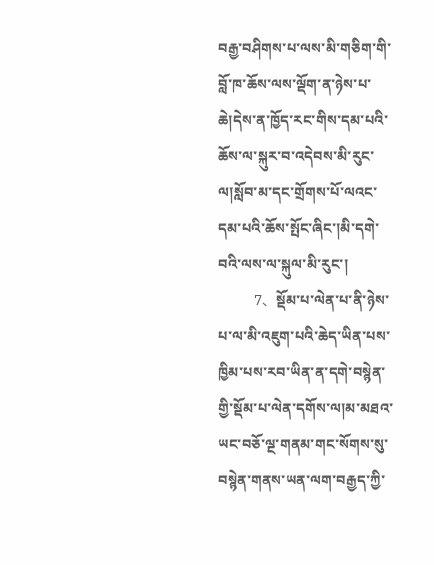བརྒྱ་བཤིགས་པ་ལས་མི་གཅིག་གི་བློ་ཁ་ཆོས་ལས་ལྡོག་ན་ཉེས་པ་ཆེ།དེས་ན་ཁྱོད་རང་གིས་དམ་པའི་ཆོས་ལ་སྐུར་བ་འདེབས་མི་རུང་ལ།སློབ་མ་དང་གྲོགས་པོ་ལའང་དམ་པའི་ཆོས་སྤོང་ཞིང་།མི་དགེ་བའི་ལས་ལ་སྐུལ་མི་རུང་།
            7、སྡོམ་པ་ལེན་པ་ནི་ཉེས་པ་ལ་མི་འཇུག་པའི་ཆེད་ཡིན་པས་ཁྱིམ་པས་རབ་ཡིན་ན་དགེ་བསྙེན་གྱི་སྡོམ་པ་ལེན་དགོས་ལ།མ་མཐའ་ཡང་བཅོ་ལྔ་གནམ་གང་སོགས་སུ་བསྙེན་གནས་ཡན་ལག་བརྒྱད་ཀྱི་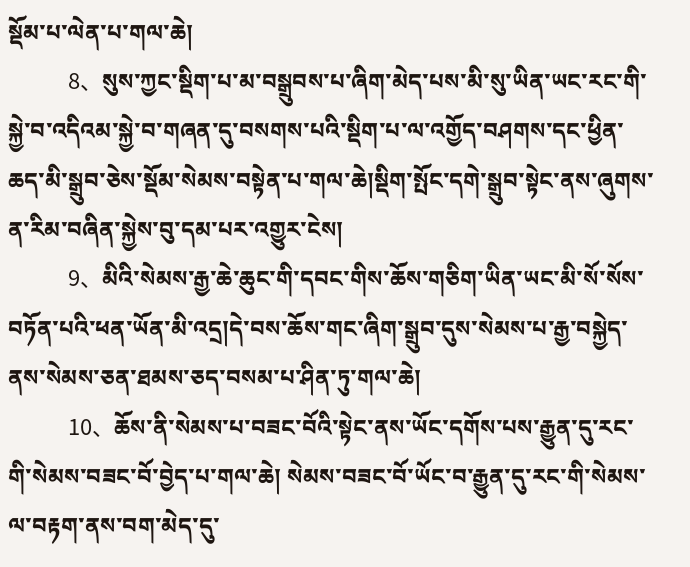སྡོམ་པ་ལེན་པ་གལ་ཆེ།
            8、སུས་ཀྱང་སྡིག་པ་མ་བསྒྲུབས་པ་ཞིག་མེད་པས་མི་སུ་ཡིན་ཡང་རང་གི་སྐྱེ་བ་འདིའམ་སྐྱེ་བ་གཞན་དུ་བསགས་པའི་སྡིག་པ་ལ་འགྱོད་བཤགས་དང་ཕྱིན་ཆད་མི་སྒྲུབ་ཅེས་སྡོམ་སེམས་བསྟེན་པ་གལ་ཆེ།སྡིག་སྤོང་དགེ་སྒྲུབ་སྟེང་ནས་ཞུགས་ན་རིམ་བཞིན་སྐྱེས་བུ་དམ་པར་འགྱུར་ངེས།
            9、མིའི་སེམས་རྒྱ་ཆེ་ཆུང་གི་དབང་གིས་ཆོས་གཅིག་ཡིན་ཡང་མི་སོ་སོས་བཏོན་པའི་ཕན་ཡོན་མི་འདྲ།དེ་བས་ཆོས་གང་ཞིག་སྒྲུབ་དུས་སེམས་པ་རྒྱ་བསྐྱེད་ནས་སེམས་ཅན་ཐམས་ཅད་བསམ་པ་ཤིན་ཏུ་གལ་ཆེ།
            10、ཆོས་ནི་སེམས་པ་བཟང་བོའི་སྟེང་ནས་ཡོང་དགོས་པས་རྒྱུན་དུ་རང་གི་སེམས་བཟང་བོ་བྱེད་པ་གལ་ཆེ། སེམས་བཟང་བོ་ཡོང་བ་རྒྱུན་དུ་རང་གི་སེམས་ལ་བརྟག་ནས་བག་མེད་དུ་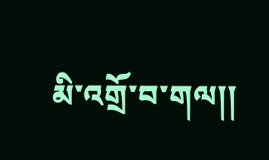མི་འགྲོ་བ་གལ།།